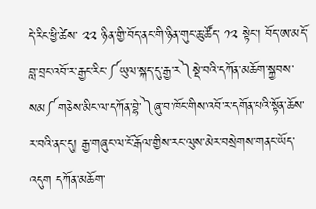དེ་རིང་ཕྱི་ཚེས་ ༢༢ ཉིན་གྱི་བོད་ནང་གི་ཉིན་གུང་ཆུ་ཚོད་ ༡༢ སྟེང་། བོད་ཨ་མདོ་བླ་བྲང་འབོ་ར་རྒྱང་རིང་༼ཡུལ་སྐད་དུ་རྒྱ་ར༽སྡེ་བའི་དཀོན་མཆོག་སྐྱབས་སམ༼གཅེས་མིང་ལ་དཀོན་བྷེ་༽ཞུ་བ་ཁོང་གིས་འབོ་ར་དགོན་པའི་སྟོན་ཆོས་ར་བའི་ནང་དུ། རྒྱ་གཞུང་ལ་ངོ་རྒོལ་གྱིས་རང་ལུས་མེར་བསྲེགས་གནང་ཡོད་འདུག དཀོན་མཆོག་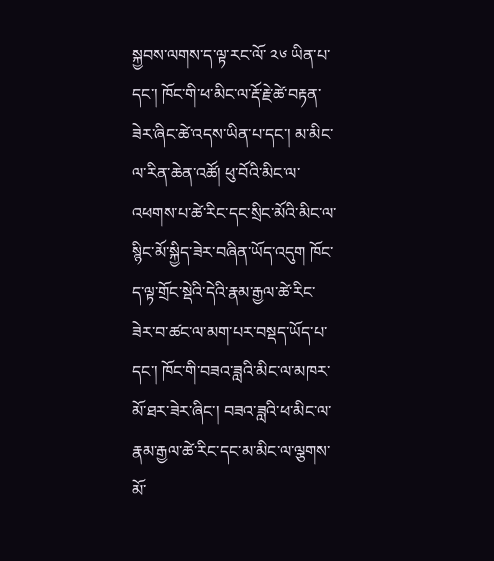སྐྱབས་ལགས་ད་ལྟ་རང་ལོ་ ༢༦ ཡིན་པ་དང་། ཁོང་གི་ཕ་མིང་ལ་རྡོ་རྗེ་ཚེ་བརྟན་ཟེར་ཞིང་ཚེ་འདས་ཡིན་པ་དང་། མ་མིང་ལ་རིན་ཆེན་འཚོ། ཕུ་བོའི་མིང་ལ་འཕགས་པ་ཚེ་རིང་དང་སྲིང་མོའི་མིང་ལ་སྙིང་མོ་སྐྱིད་ཟེར་བཞིན་ཡོད་འདུག ཁོང་ད་ལྟ་གྲོང་སྡེའི་དེའི་རྣམ་རྒྱལ་ཚེ་རིང་ཟེར་བ་ཚང་ལ་མག་པར་བསྡད་ཡོད་པ་དང་། ཁོང་གི་བཟའ་ཟླའི་མིང་ལ་མཁར་མོ་ཐར་ཟེར་ཞིང་། བཟའ་ཟླའི་ཕ་མིང་ལ་རྣམ་རྒྱལ་ཚེ་རིང་དང་མ་མིང་ལ་ལྕགས་མོ་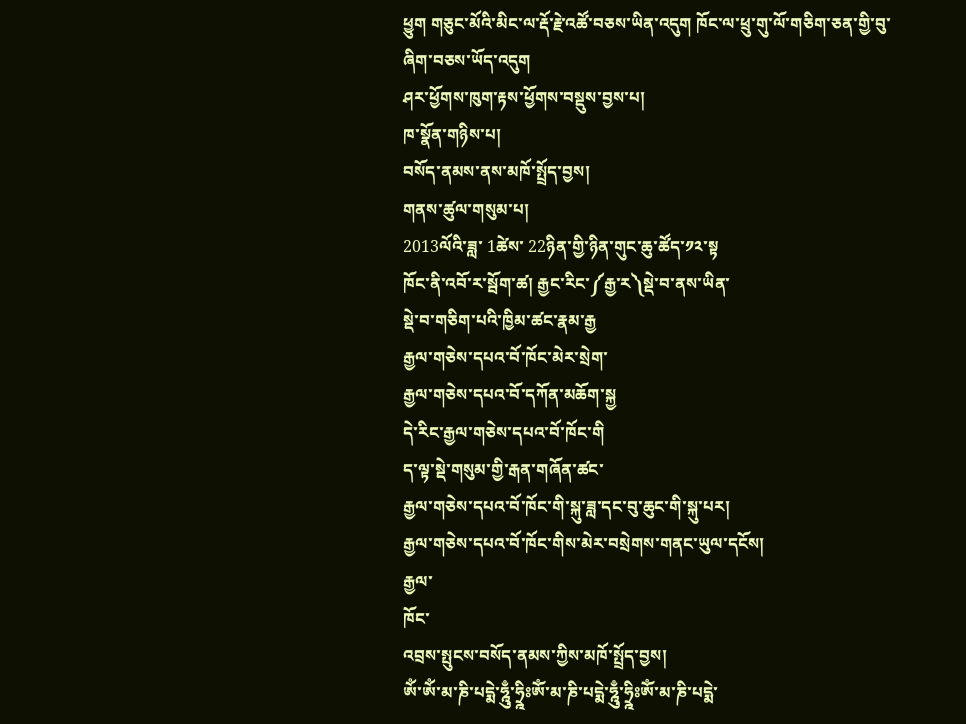ཕྱུག གཅུང་མོའི་མིང་ལ་རྡོ་རྗེ་འཚོ་བཅས་ཡིན་འདུག ཁོང་ལ་ཕྲུ་གུ་ལོ་གཅིག་ཅན་གྱི་བུ་ཞིག་བཅས་ཡོད་འདུག
ཤར་ཕྱོགས་ཁུག་རྟས་ཕྱོགས་བསྡུས་བྱས་པ།
ཁ་སྣོན་གཉིས་པ།
བསོད་ནམས་ནས་མཁོ་སྤྲོད་བྱས།
གནས་ཚུལ་གསུམ་པ།
2013ལོའི་ཟླ་ 1ཚེས་ 22ཉིན་གྱི་ཉིན་གུང་ཆུ་ཚོད་༡༢་སྟ
ཁོང་ནི་འབོ་ར་སྦོག་ཚ། རྒྱང་རིང་༼རྒྱ་ར༽སྡེ་བ་ནས་ཡིན་
སྡེ་བ་གཅིག་པའི་ཁྱིམ་ཚང་རྣམ་རྒྱ
རྒྱལ་གཅེས་དཔའ་བོ་ཁོང་མེར་སྲེག་
རྒྱལ་གཅེས་དཔའ་བོ་དཀོན་མཆོག་སྐྱ
དེ་རིང་རྒྱལ་གཅེས་དཔའ་བོ་ཁོང་གི
ད་ལྟ་སྡེ་གསུམ་གྱི་རྒན་གཞོན་ཚང་
རྒྱལ་གཅེས་དཔའ་བོ་ཁོང་གི་སྐུ་ཟླ་དང་བུ་ཆུང་གི་སྐུ་པར།
རྒྱལ་གཅེས་དཔའ་བོ་ཁོང་གིས་མེར་བསྲེགས་གནང་ཡུལ་དངོས།
རྒྱལ་
ཁོང་
འབྲས་སྤུངས་བསོད་ནམས་ཀྱིས་མཁོ་སྤྲོད་བྱས།
ཨོཾ་ཨོཾ་མ་ཎི་པདྨེ་ཧྰུྃ་ཧྲྰིཿཨོཾ་མ་ཎི་པདྨེ་ཧྰུྃ་ཧྲྰིཿཨོཾ་མ་ཎི་པདྨེ་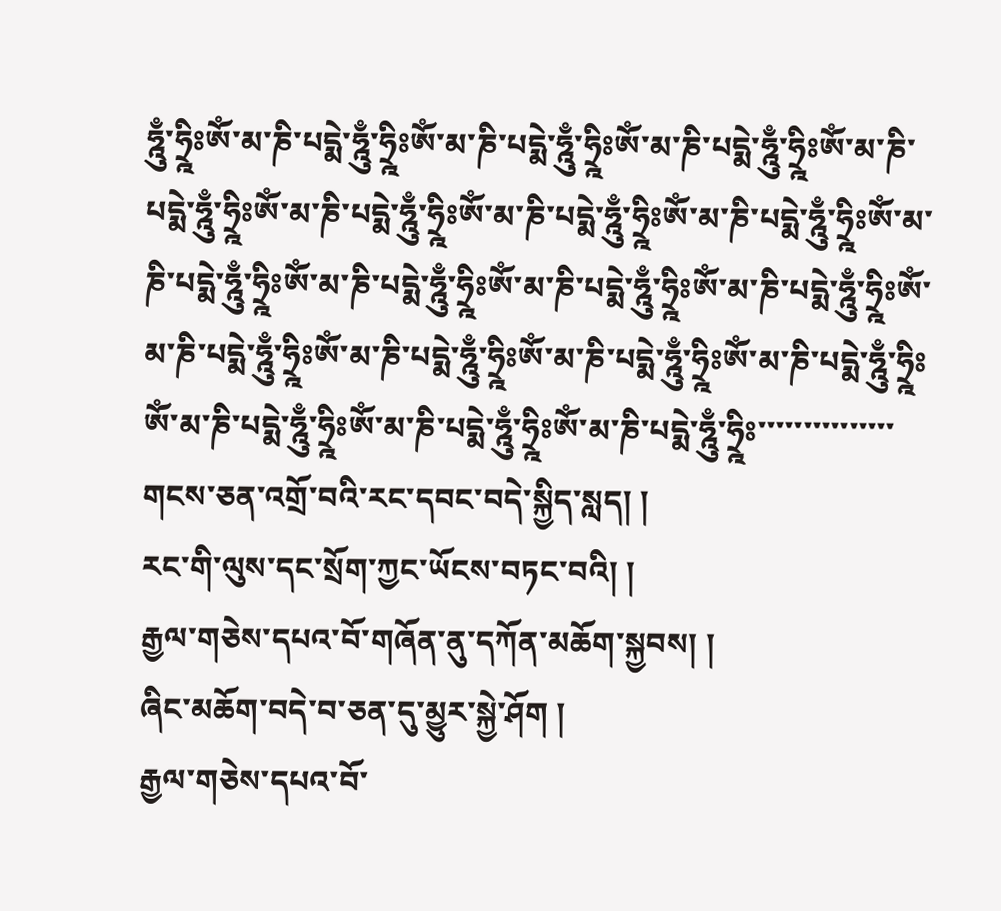ཧྰུྃ་ཧྲྰིཿཨོཾ་མ་ཎི་པདྨེ་ཧྰུྃ་ཧྲྰིཿཨོཾ་མ་ཎི་པདྨེ་ཧྰུྃ་ཧྲྰིཿཨོཾ་མ་ཎི་པདྨེ་ཧྰུྃ་ཧྲྰིཿཨོཾ་མ་ཎི་པདྨེ་ཧྰུྃ་ཧྲྰིཿཨོཾ་མ་ཎི་པདྨེ་ཧྰུྃ་ཧྲྰིཿཨོཾ་མ་ཎི་པདྨེ་ཧྰུྃ་ཧྲྰིཿཨོཾ་མ་ཎི་པདྨེ་ཧྰུྃ་ཧྲྰིཿཨོཾ་མ་ཎི་པདྨེ་ཧྰུྃ་ཧྲྰིཿཨོཾ་མ་ཎི་པདྨེ་ཧྰུྃ་ཧྲྰིཿཨོཾ་མ་ཎི་པདྨེ་ཧྰུྃ་ཧྲྰིཿཨོཾ་མ་ཎི་པདྨེ་ཧྰུྃ་ཧྲྰིཿཨོཾ་མ་ཎི་པདྨེ་ཧྰུྃ་ཧྲྰིཿཨོཾ་མ་ཎི་པདྨེ་ཧྰུྃ་ཧྲྰིཿཨོཾ་མ་ཎི་པདྨེ་ཧྰུྃ་ཧྲྰིཿཨོཾ་མ་ཎི་པདྨེ་ཧྰུྃ་ཧྲྰིཿཨོཾ་མ་ཎི་པདྨེ་ཧྰུྃ་ཧྲྰིཿཨོཾ་མ་ཎི་པདྨེ་ཧྰུྃ་ཧྲྰིཿཨོཾ་མ་ཎི་པདྨེ་ཧྰུྃ་ཧྲྰིཿ་་་་་་་་་་་་་་་
གངས་ཅན་འགྲོ་བའི་རང་དབང་བདེ་སྐྱིད་སླད། །
རང་གི་ལུས་དང་སྲོག་ཀྱང་ཡོངས་བཏང་བའི། །
རྒྱལ་གཅེས་དཔའ་བོ་གཞོན་ནུ་དཀོན་མཆོག་སྐྱབས། །
ཞིང་མཆོག་བདེ་བ་ཅན་དུ་མྱུར་སྐྱེ་ཤོག །
རྒྱལ་གཅེས་དཔའ་བོ་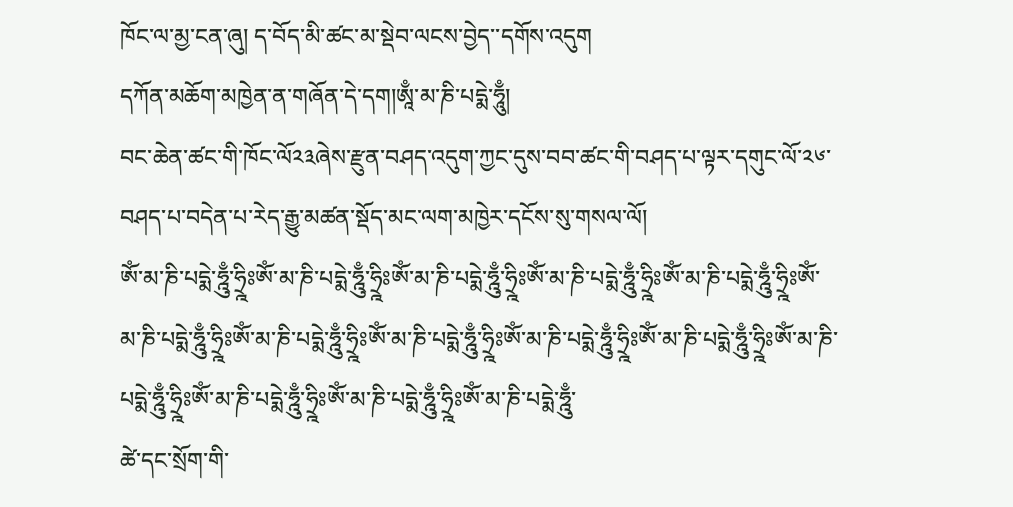ཁོང་ལ་མྱ་ངན་ཞུ། ད་བོད་མི་ཚང་མ་སྡེབ་ལངས་བྱེད་་དགོས་འདུག
དཀོན་མཆོག་མཁྱེན་ན་གཞོན་དེ་དག།ཨཱྃ་མ་ཎི་པདྨེ་ཧཱུྃ།
བང་ཆེན་ཚང་གི་ཁོང་ལོ༢༣ཞེས་རྫུན་བཤད་འདུག་ཀྱང་དུས་བབ་ཚང་གི་བཤད་པ་ལྟར་དགུང་ལོ་༢༦་བཤད་པ་བདེན་པ་རེད་རྒྱུ་མཚན་སྡོད་མང་ལག་མཁྱེར་དངོས་སུ་གསལ་ལོ།
ཨོཾ་མ་ཎི་པདྨེ་ཧྰུྃ་ཧྲྰིཿཨོཾ་མ་ཎི་པདྨེ་ཧྰུྃ་ཧྲྰིཿཨོཾ་མ་ཎི་པདྨེ་ཧྰུྃ་ཧྲྰིཿཨོཾ་མ་ཎི་པདྨེ་ཧྰུྃ་ཧྲྰིཿཨོཾ་མ་ཎི་པདྨེ་ཧྰུྃ་ཧྲྰིཿཨོཾ་མ་ཎི་པདྨེ་ཧྰུྃ་ཧྲྰིཿཨོཾ་མ་ཎི་པདྨེ་ཧྰུྃ་ཧྲྰིཿཨོཾ་མ་ཎི་པདྨེ་ཧྰུྃ་ཧྲྰིཿཨོཾ་མ་ཎི་པདྨེ་ཧྰུྃ་ཧྲྰིཿཨོཾ་མ་ཎི་པདྨེ་ཧྰུྃ་ཧྲྰིཿཨོཾ་མ་ཎི་པདྨེ་ཧྰུྃ་ཧྲྰིཿཨོཾ་མ་ཎི་པདྨེ་ཧྰུྃ་ཧྲྰིཿཨོཾ་མ་ཎི་པདྨེ་ཧྰུྃ་ཧྲྰིཿཨོཾ་མ་ཎི་པདྨེ་ཧྰུྃ་
ཚེ་དང་སྲོག་གི་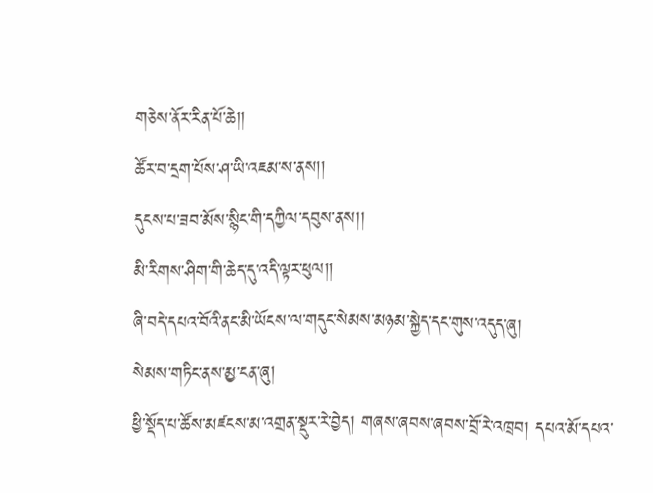གཅེས་ནོར་རིན་པོ་ཆེ།།
ཚོར་བ་དྲག་པོས་ཤ་ཡི་འཇམ་ས་ནས།།
དུངས་པ་ཟབ་མོས་སྙིང་གི་དཀྱིལ་དབུས་ནས།།
མི་རིགས་ཤིག་གི་ཆེད་དུ་འདི་ལྟར་ཕུལ།།
ཞི་བདེ་དཔའ་བོའི་ནང་མི་ཡོངས་ལ་གདུང་སེམས་མཉམ་སྐྱེད་དང་གུས་འདུད་ཞུ།
སེམས་གཏིང་ནས་མྱ་ངན་ཞུ།
ཕྱི་སྡོད་པ་ཚོས་མཛངས་མ་འགྲན་སྡུར་རེ་བྱེད། གཞས་ཞབས་ཞབས་བྲོ་རེ་འཁྲབ། དཔའ་མོ་དཔའ་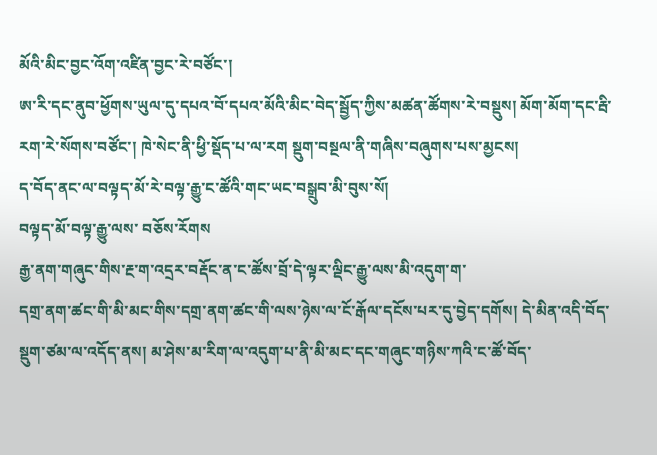མོའི་མིང་བྱང་འོག་འཛིན་བྱང་རེ་བཙོང་།
ཨ་རི་དང་ནུབ་ཕྱོགས་ཡུལ་དུ་དཔའ་བོ་དཔའ་མོའི་མིང་བེད་སྦྱོད་ཀྱིས་མཚན་ཚོགས་རེ་བསྡུས། མོག་མོག་དང་རྦི་རག་རེ་སོགས་བཙོང་། ཁེ་སེང་ནི་ཕྱི་སྡོད་པ་ལ་རག སྡུག་བསྔལ་ནི་གཞིས་བཞུགས་པས་མྱངས།
ད་བོད་ནང་ལ་བལྟད་མོ་རེ་བལྟ་རྒྱུ་ང་ཚོའི་གང་ཡང་བསྒྲུབ་མི་བུས་སོ།
བལྟད་མོ་བལྟ་རྒྱུ་ལས་ བཅོས་རོགས
རྒྱ་ནག་གཞུང་གིས་རྔ་ག་འདྲར་བརྡོང་ན་ང་ཚོས་བྲོ་དེ་ལྟར་ལྡིང་རྒྱུ་ལས་མི་འདུག་ག་
དགྲ་ནག་ཚང་གི་མི་མང་གིས་དགྲ་ནག་ཚང་གི་ལས་ཉེས་ལ་ངོ་རྒོལ་དངོས་པར་དུ་བྱེད་དགོས། དེ་མིན་འདི་བོད་སྡུག་ཙམ་ལ་འདོད་ནས། མ་ཤེས་མ་རིག་ལ་འདུག་པ་ནི་མི་མང་དང་གཞུང་གཉིས་ཀའི་ང་ཚོ་བོད་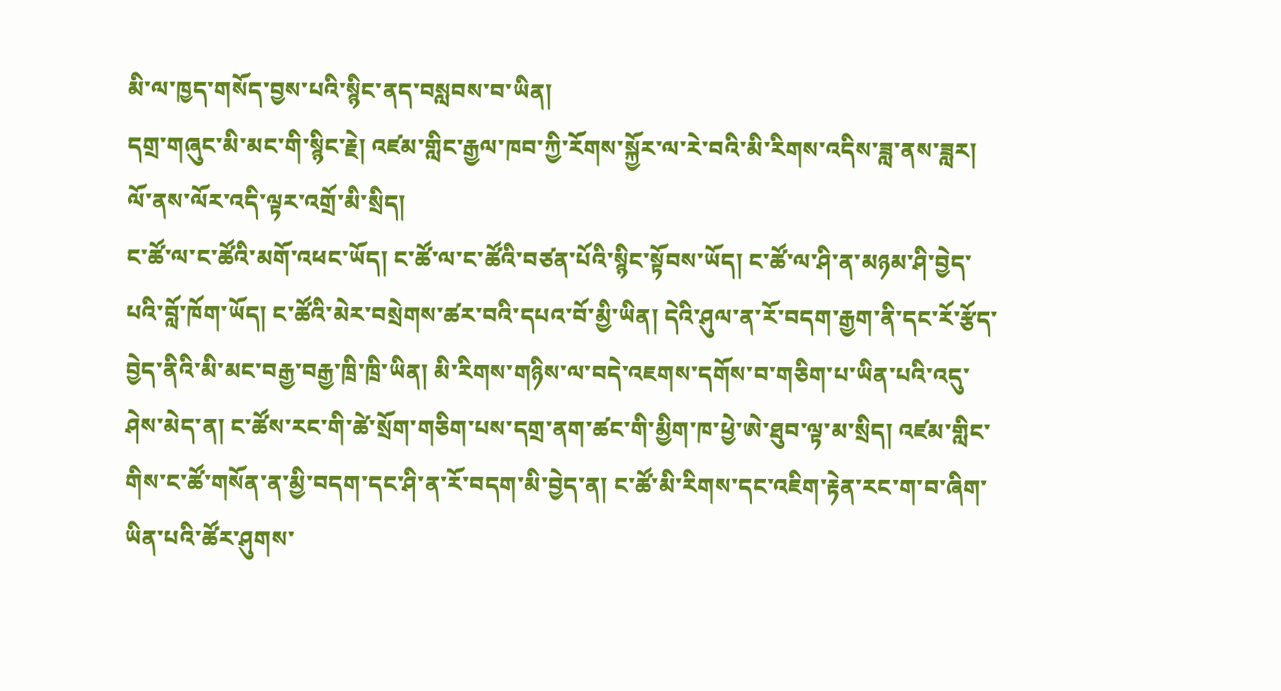མི་ལ་ཁྱད་གསོད་བྱས་པའི་སྙིང་ནད་བསླབས་བ་ཡིན།
དགྲ་གཞུང་མི་མང་གི་སྙིང་རྗེ། འཛམ་གླིང་རྒྱལ་ཁབ་ཀྱི་རོགས་སྐྱོར་ལ་རེ་བའི་མི་རིགས་འདིས་ཟླ་ནས་ཟླར། ལོ་ནས་ལོར་འདི་ལྟར་འགྲོ་མི་སྲིད།
ང་ཚོ་ལ་ང་ཚོའི་མགོ་འཕང་ཡོད། ང་ཚོ་ལ་ང་ཚོའི་བཙན་པོའི་སྙིང་སྟོབས་ཡོད། ང་ཚོ་ལ་ཤི་ན་མཉམ་ཤི་བྱེད་པའི་བློ་ཁོག་ཡོད། ང་ཚོའི་མེར་བསྲེགས་ཚར་བའི་དཔའ་བོ་མྱི་ཡིན། དེའི་ཤུལ་ན་རོ་བདག་རྒྱག་ནི་དང་རོ་རྩོད་བྱེད་ནིའི་མི་མང་བརྒྱ་བརྒྱ་ཁྲི་ཁྲི་ཡིན། མི་རིགས་གཉིས་ལ་བདེ་འཇགས་དགོས་བ་གཅིག་པ་ཡིན་པའི་འདུ་ཤེས་མེད་ན། ང་ཚོས་རང་གི་ཚེ་སྲོག་གཅིག་པས་དགྲ་ནག་ཚང་གི་མྱིག་ཁ་ཕྱེ་ཨེ་ཐུབ་ལྟ་མ་སྲིད། འཛམ་གླིང་གིས་ང་ཚོ་གསོན་ན་མྱི་བདག་དང་ཤི་ན་རོ་བདག་མི་བྱེད་ན། ང་ཚོ་མི་རིགས་དང་འཇིག་རྟེན་རང་ག་བ་ཞིག་ཡིན་པའི་ཚོར་ཤུགས་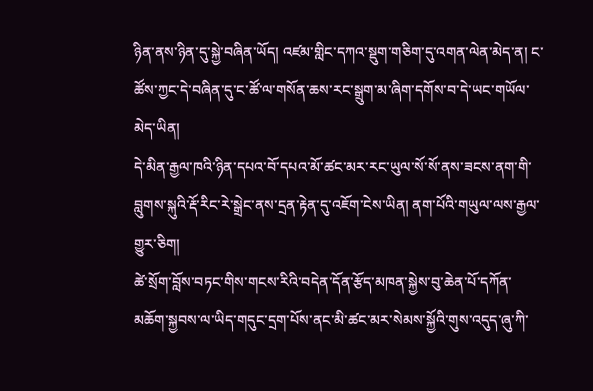ཉིན་ནས་ཉིན་དུ་སྐྱེ་བཞིན་ཡོད། འཛམ་གླིང་དཀའ་སྡུག་གཅིག་དུ་འགན་ལེན་མེད་ན། ང་ཚོས་ཀྱང་དེ་བཞིན་དུ་ང་ཚོ་ལ་གསོན་ཆས་རང་སྒྲུག་མ་ཞིག་དགོས་བ་དེ་ཡང་གཡོལ་མེད་ཡིན།
དེ་མིན་རྒྱལ་ཁའི་ཉིན་དཔའ་བོ་དཔའ་མོ་ཚང་མར་རང་ཡུལ་སོ་སོ་ནས་ཟངས་ནག་གི་བླུགས་སྐུའི་རྡོ་རིང་རེ་སྒྲེང་ནས་དྲན་རྟེན་དུ་འཇོག་ངེས་ཡིན། ནག་པོའི་གཡུལ་ལས་རྒྱལ་གྱུར་ཅིག།
ཚེ་སྲོག་བློས་བཏང་གིས་གངས་རིའི་བདེན་དོན་རྩོད་མཁན་སྐྱེས་བུ་ཆེན་པོ་དཀོན་མཆོག་སྐྱབས་ལ་ཡིད་གདུང་དྲག་པོས་ནང་མི་ཚང་མར་སེམས་སྐྱོའི་གུས་འདུད་ཞུ་ཀི་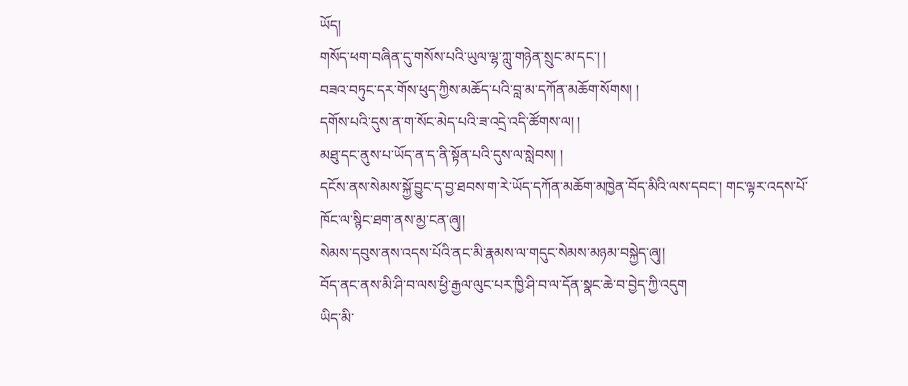ཡོད།
གསོད་ཕག་བཞིན་དུ་གསོས་པའི་ཡུལ་ལྷ་ཀླུ་གཉེན་སྲུང་མ་དང་། །
བཟའ་བཏུང་དར་གོས་ཕུད་ཀྱིས་མཆོད་པའི་བླ་མ་དཀོན་མཆོག་སོགས། །
དགོས་པའི་དུས་ན་ག་སོང་མེད་པའི་ཟ་འདྲེ་འདི་ཚོགས་ལ། །
མཐུ་དང་ནུས་པ་ཡོད་ན་ད་ནི་སྟོན་པའི་དུས་ལ་སླེབས། །
དངོས་ནས་སེམས་སྐྱོ་བྱུང་ད་བྱ་ཐབས་ག་རེ་ཡོད་དཀོན་མཆོག་མཁྱེན་བོད་མིའི་ལས་དབང་། གང་ལྟར་འདས་པོ་ཁོང་ལ་སྙིང་ཐག་ནས་མྱ་ངན་ཞུ།།
སེམས་དབུས་ནས་འདས་པོའི་ནང་མི་རྣམས་ལ་གདུང་སེམས་མཉམ་བསྐྱེད་ཞུ།།
བོད་ནང་ནས་མི་ཤི་བ་ལས་ཕྱི་རྒྱལ་ལུང་པར་ཁྱི་ཤི་བ་ལ་དོན་སྣང་ཆེ་བ་བྱེད་ཀྱི་འདུག
ཡིད་མི་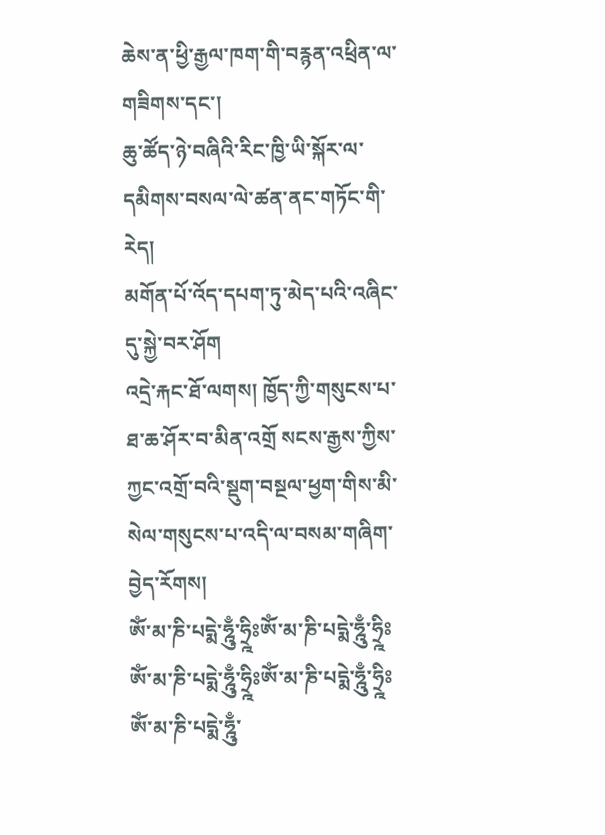ཆེས་ན་ཕྱི་རྒྱལ་ཁག་གི་བརྙན་འཕྲིན་ལ་གཟིགས་དང་།
ཆུ་ཚོད་ཉེ་བཞིའི་རིང་ཁྱི་ཡི་སྐོར་ལ་དམིགས་བསལ་ལེ་ཚན་ནང་གཏོང་གི་རེད།
མགོན་པོ་འོད་དཔག་ཏུ་མེད་པའི་འཞིང་དུ་སྐྱེ་བར་ཤོག
འདྲེ་རྐང་ཐོ་ལགས། ཁྱོད་ཀྱི་གསུངས་པ་ཐ་ཆ་ཤོར་བ་མིན་འགྲོ སངས་རྒྱས་ཀྱིས་ཀྱང་འགྲོ་བའི་སྡུག་བསྔལ་ཕྱག་གིས་མི་སེལ་གསུངས་པ་འདི་ལ་བསམ་གཞིག་བྱེད་རོགས།
ཨོཾ་མ་ཎི་པདྨེ་ཧྰུྃ་ཧྲྰིཿཨོཾ་མ་ཎི་པདྨེ་ཧྰུྃ་ཧྲྰིཿཨོཾ་མ་ཎི་པདྨེ་ཧྰུྃ་ཧྲྰིཿཨོཾ་མ་ཎི་པདྨེ་ཧྰུྃ་ཧྲྰིཿཨོཾ་མ་ཎི་པདྨེ་ཧྰུྃ་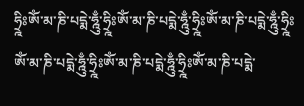ཧྲྰིཿཨོཾ་མ་ཎི་པདྨེ་ཧྰུྃ་ཧྲྰིཿཨོཾ་མ་ཎི་པདྨེ་ཧྰུྃ་ཧྲྰིཿཨོཾ་མ་ཎི་པདྨེ་ཧྰུྃ་ཧྲྰིཿཨོཾ་མ་ཎི་པདྨེ་ཧྰུྃ་ཧྲྰིཿཨོཾ་མ་ཎི་པདྨེ་ཧྰུྃ་ཧྲྰིཿཨོཾ་མ་ཎི་པདྨེ་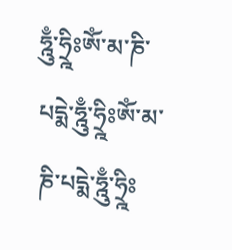ཧྰུྃ་ཧྲྰིཿཨོཾ་མ་ཎི་པདྨེ་ཧྰུྃ་ཧྲྰིཿཨོཾ་མ་ཎི་པདྨེ་ཧྰུྃ་ཧྲྰིཿ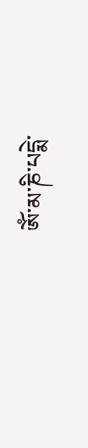ཨོཾ་མ་ཎི་པདྨེ་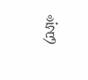ཧྰུྃ་